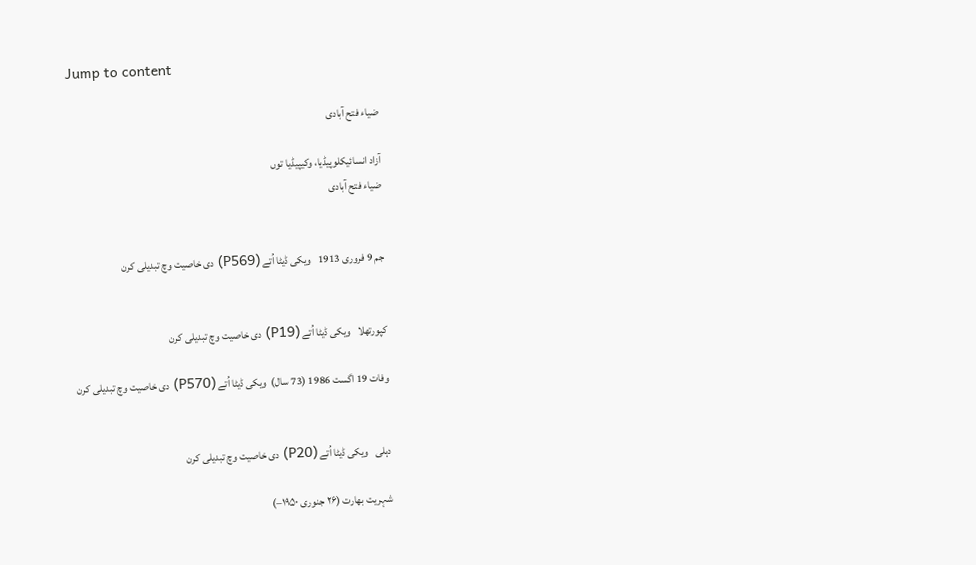Jump to content

ضیاء فتح آبادی

آزاد انسائیکلوپیڈیا، وکیپیڈیا توں
ضیاء فتح آبادی


جم 9 فروری 1913   ویکی ڈیٹا اُتے (P569) دی خاصیت وچ تبدیلی کرن


کپورتھلا   ویکی ڈیٹا اُتے (P19) دی خاصیت وچ تبدیلی کرن

وفات 19 اگست 1986 (73 سال)  ویکی ڈیٹا اُتے (P570) دی خاصیت وچ تبدیلی کرن


دہلی   ویکی ڈیٹا اُتے (P20) دی خاصیت وچ تبدیلی کرن

شہریت بھارت (۲۶ جنوری ۱۹۵۰–)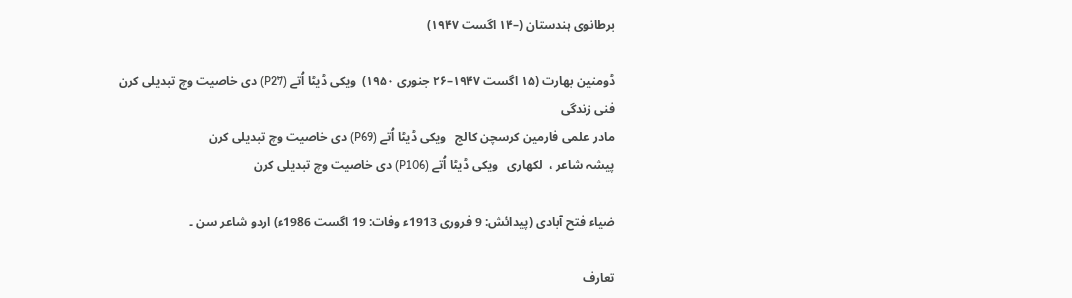برطانوی ہندستان (–۱۴ اگست ۱۹۴۷)

ڈومنین بھارت (۱۵ اگست ۱۹۴۷–۲۶ جنوری ۱۹۵۰)  ویکی ڈیٹا اُتے (P27) دی خاصیت وچ تبدیلی کرن
فنی زندگی
مادر علمی فارمین کرسچن کالج   ویکی ڈیٹا اُتے (P69) دی خاصیت وچ تبدیلی کرن
پیشہ شاعر ،  لکھاری   ویکی ڈیٹا اُتے (P106) دی خاصیت وچ تبدیلی کرن

ضیاء فتح آبادی (پیدائش: 9 فروری 1913ء وفات: 19 اگست 1986ء) اردو شاعر سن ۔

تعارف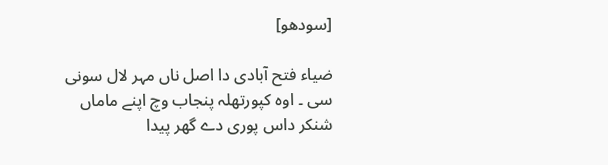[سودھو]

ضیاء فتح آبادی دا اصل ناں مہر لال سونی سی ۔ اوہ کپورتھلہ پنجاب وچ اپنے ماماں شنکر داس پوری دے گھر پیدا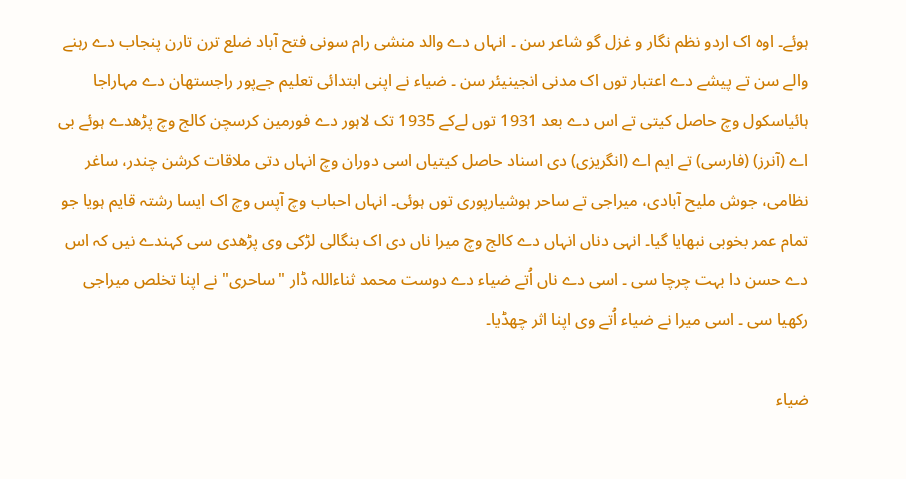ہوئے۔ اوہ اک اردو نظم نگار و غزل گو شاعر سن ۔ انہاں دے والد منشی رام سونی فتح آباد ضلع ترن تارن پنجاب دے رہنے والے سن تے پیشے دے اعتبار توں اک مدنی انجینیئر سن ۔ ضیاء نے اپنی ابتدائی تعلیم جےپور راجستھان دے مہاراجا ہائیاسکول وچ حاصل کيتی تے اس دے بعد 1931 توں لےکے 1935 تک لاہور دے فورمین کرسچن کالج وچ پڑھدے ہوئے بی اے (آنرز) (فارسی) تے ایم اے (انگریزی) دی اسناد حاصل کيتیاں اسی دوران وچ انہاں دتی ملاقات کرشن چندر، ساغر نظامی، جوش ملیح آبادی، میراجی تے ساحر ہوشیارپوری توں ہوئی۔ انہاں احباب وچ آپس وچ اک ایسا رشتہ قایم ہويا جو تمام عمر بخوبی نبھایا گیا۔ انہی دناں انہاں دے کالج وچ میرا ناں دی اک بنگالی لڑکی وی پڑھدی سی کہندے نيں کہ اس دے حسن دا بہت چرچا سی ۔ اسی دے ناں اُتے ضیاء دے دوست محمد ثناءاللہ ڈار "ساحری" نے اپنا تخلص میراجی رکھیا سی ۔ اسی میرا نے ضیاء اُتے وی اپنا اثر چھڈیا۔

ضیاء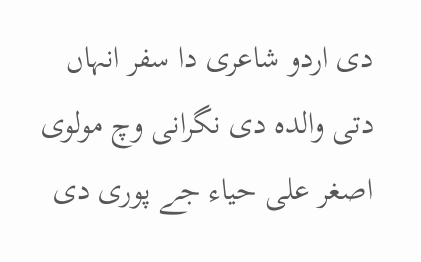دی اردو شاعری دا سفر انہاں دتی والدہ دی نگرانی وچ مولوی اصغر علی حیاء جے پوری دی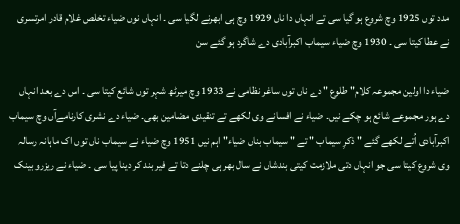مدد توں 1925 وچ شروع ہو گیا سی تے انہاں دا ناں 1929 وچ ہی ابھرنے لگیا سی ۔ انہاں نوں ضیاء تخلص غلام قادر امرتسری نے عطا کیتا سی ۔ 1930 وچ ضیاء سیماب اکبرآبادی دے شاگرد ہو گئے سن

ضیاء دا اولین مجموعہ کلام" طلوع " دے ناں توں ساغر نظامی نے 1933 وچ میرٹھ شہر توں شائع کیتا سی ۔ اس دے بعد انہاں دے ہور مجموعے شائع ہو چکے نيں۔ ضیاء نے افسانے وی لکھے تے تنقیدی مضامین بھی۔ ضیاء دے نشری کارنامےآں وچ سیماب اکبرآبادی اُتے لکھے گئے " ذکرِ سیماب " تے " سیماب بناں ضیاء" اہم نيں 1951 وچ ضیاء نے سیماب ناں توں اک ماہانہ رسالہ وی شروع کیتا سی جو انہاں دتی ملازمت کيتی بندشاں نے سال بھر ہی چلنے دتا تے فیر بند کر دينا پيا سی ۔ ضیاء نے ریزرو بینک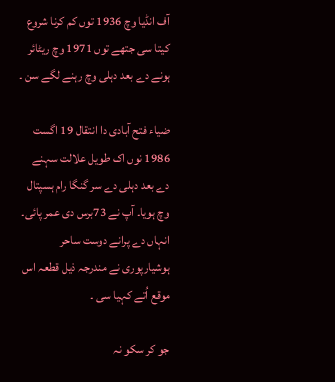آف انڈیا وچ 1936 توں کم کرنا شروع کیتا سی جتھے توں 1971 وچ ریٹائر ہونے دے بعد دہلی وچ رہنے لگے سن ۔

ضیاء فتح آبادی دا انتقال 19 اگست 1986 نوں اک طویل علالت سہنے دے بعد دہلی دے سر گنگا رام ہسپتال وچ ہويا۔ آپ نے 73برس دی عمر پائی۔ انہاں دے پرانے دوست ساحر ہوشیارپوری نے مندرجہ ذیل قطعہ اس موقع اُتے کہیا سی ۔

جو کر سکو نہ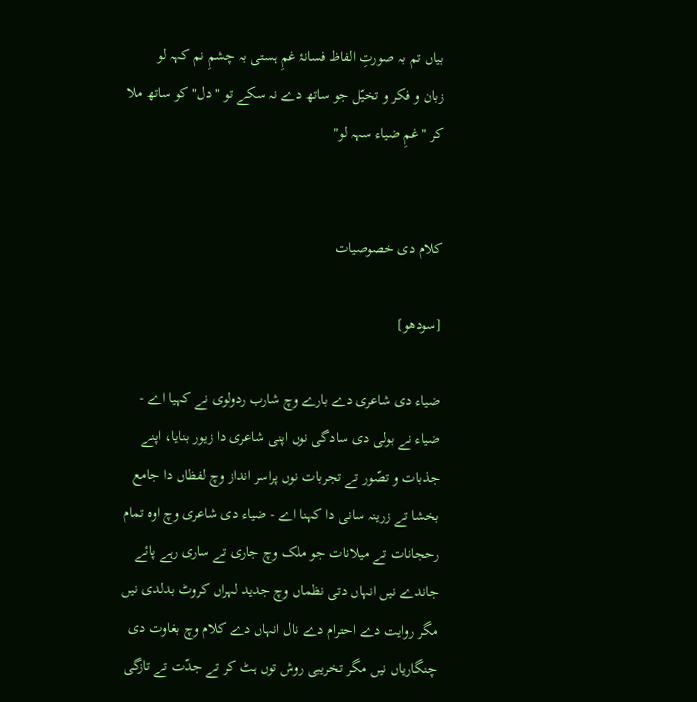بیاں تم بہ صورتِ الفاظ فسانۂ غمِ ہستی بہ چشمِ نم کہہ لو
زبان و فکر و تخیّل جو ساتھ دے نہ سکے تو "دل" کو ساتھ ملا کر "غمِ ضیاء سہہ لو"


کلام دی خصوصیات

[سودھو]

ضیاء دی شاعری دے بارے وچ شارب ردولوی نے کہیا اے - ضیاء نے بولی دی سادگی نوں اپنی شاعری دا زیور بنایا، اپنے جذبات و تصّور تے تجربات نوں پراسر انداز وچ لفظاں دا جامع بخشا تے زرینہ سانی دا کہنا اے - ضیاء دی شاعری وچ اوہ تمام رحجانات تے میلانات جو ملک وچ جاری تے ساری رہے پائے جاندے نيں انہاں دتی نظماں وچ جدید لہراں کروٹ بدلدی نيں مگر روایت دے احترام دے نال انہاں دے کلام وچ بغاوت دی چنگاریاں نيں مگر تخریبی روش توں ہٹ کر تے جدّت تے تازگی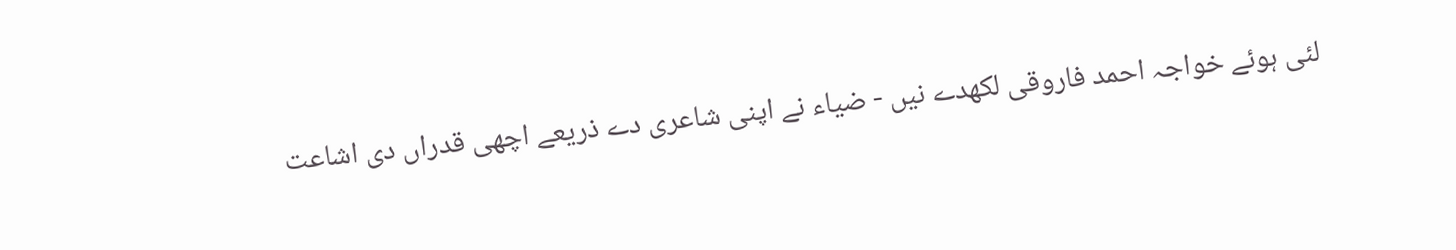لئی ہوئے خواجہ احمد فاروقی لکھدے نيں - ضیاء نے اپنی شاعری دے ذریعے اچھی قدراں دی اشاعت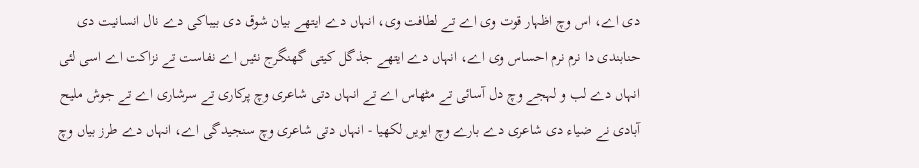دی اے، اس وچ اظہار قوت وی اے تے لطافت وی، انہاں دے ایتھے بیان شوق دی بیباکی دے نال انسانیت دی حنابندی دا نرم نرم احساس وی اے، انہاں دے ایتھے جذگل کيتی گھنگرج نئيں اے نفاست تے نزاکت اے اسی لئی انہاں دے لب و لہجے وچ دل آسائی تے مٹھاس اے تے انہاں دتی شاعری وچ پرکاری تے سرشاری اے تے جوش ملیح آبادی نے ضیاء دی شاعری دے بارے وچ ایويں لکھیا - انہاں دتی شاعری وچ سنجیدگی اے، انہاں دے طرز بیاں وچ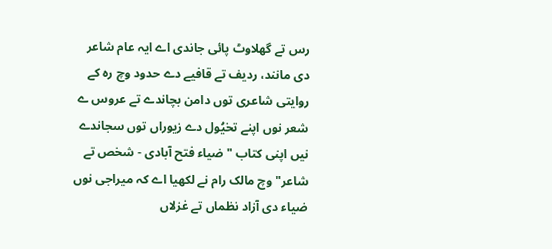رس تے گھلاوٹ پائی جاندی اے ایہ عام شاعر دی مانند، ردیف تے قافیے دے حدود وچ رہ کے روايتی شاعری توں دامن بچاندے تے عروس ے شعر نوں اپنے تخیُول دے زیوراں توں سجاندے نيں اپنی کتاب " ضیاء فتح آبادی - شخص تے شاعر" وچ مالک رام نے لکھیا اے کہ میراجی نوں ضیاء دی آزاد نظماں تے غزلاں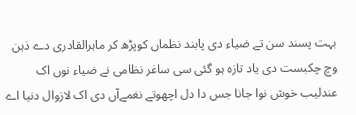بہت پسند سن تے ضیاء دی پابند نظماں کوپڑھ کر ماہرالقادری دے ذہن وچ چکبست دی یاد تازہ ہو گئی سی ساغر نظامی نے ضیاء نوں اک عندلیب خوش نوا جانا جس دا دل اچھوتے نغمےآں دی اک لازوال دنیا اے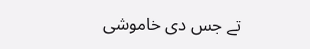تے جس دی خاموشی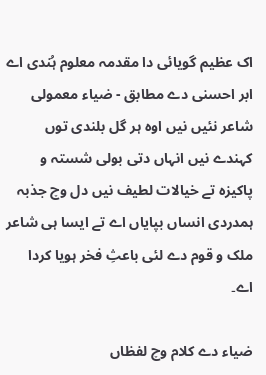اک عظیم گویائی دا مقدمہ معلوم ہُندی اے ابر احسنی دے مطابق - ضیاء معمولی شاعر نئيں نيں اوہ ہر گل بلندی توں کہندے نيں انہاں دتی بولی شستہ و پاکیزہ تے خیالات لطیف نيں دل وچ جذبہ ہمدردی انساں بپایاں اے تے ایسا ہی شاعر ملک و قوم دے لئی باعثِ فخر ہويا کردا اے۔

ضیاء دے کلام وچ لفظاں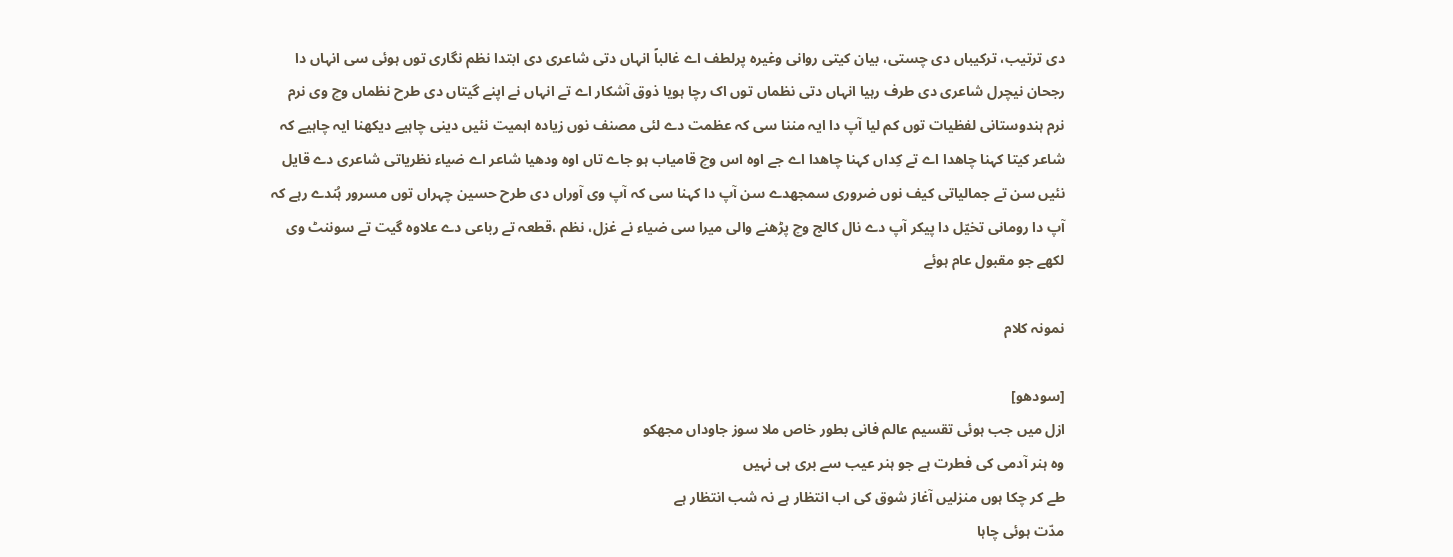دی ترتیب، ترکیباں دی چستی، بیان کيتی روانی وغیرہ پرلطف اے غالباً انہاں دتی شاعری دی ابتدا نظم نگاری توں ہوئی سی انہاں دا رجحان نیچرل شاعری دی طرف رہیا انہاں دتی نظماں توں اک رچا ہويا ذوق آشکار اے تے انہاں نے اپنے گیتاں دی طرح نظماں وچ وی نرم نرم ہندوستانی لفظیات توں کم لیا آپ دا ایہ مننا سی کہ عظمت دے لئی مصنف نوں زیادہ اہمیت نئيں دینی چاہیے دیکھنا ایہ چاہیے کہ شاعر کیتا کہنا چاھدا اے تے کِداں کہنا چاھدا اے جے اوہ اس وچ قامیاب ہو جاے تاں اوہ ودھیا شاعر اے ضیاء نظریاتی شاعری دے قایل نئيں سن تے جمالیاتی کیف نوں ضروری سمجھدے سن آپ دا کہنا سی کہ آپ وی آوراں دی طرح حسین چہراں توں مسرور ہُندے رہے کہ آپ دا رومانی تخیّل دا پیکر آپ دے نال کالج وچ پڑھنے والی میرا سی ضیاء نے غزل، نظم ،قطعہ تے رباعی دے علاوہ گیت تے سوننٹ وی لکھے جو مقبول عام ہوئے

نمونہ کلام

[سودھو]
ازل میں جب ہوئی تقسیم عالم فانی بطور خاص ملا سوز جاوداں مجھکو
وہ ہنر آدمی کی فطرت ہے جو ہنر عیب سے بری ہی نہیں
طے کر چکا ہوں منزلیں آغاز شوق کی اب انتظار ہے نہ شب انتظار ہے
مدّت ہوئی چاہا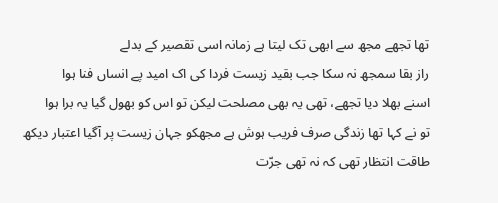تھا تجھے مجھ سے ابھی تک لیتا ہے زمانہ اسی تقصیر کے بدلے
راز بقا سمجھ نہ سکا جب بقید زیست فردا کی اک امید پے انساں فنا ہوا
اسنے بھلا دیا تجھے، تھی یہ بھی مصلحت لیکن تو اس کو بھول گیا یہ برا ہوا
تو نے کہا تھا زندگی صرف فریب ہوش ہے مجھکو جہان زیست پر آگیا اعتبار دیکھ
طاقت انتظار تھی کہ نہ تھی جرّت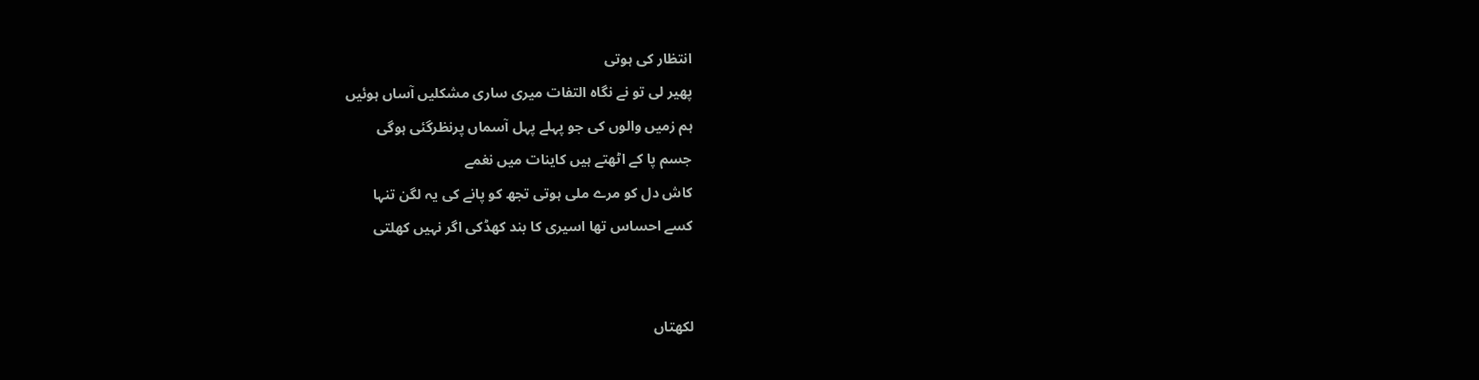انتظار کی ہوتی
پھیر لی تو نے نگاہ التفات میری ساری مشکلیں آساں ہوئیں
ہم زمیں والوں کی جو پہلے پہل آسماں پرنظرگئی ہوگی
جسم پا کے اٹھتے ہیں کاینات میں نغمے
کاش دل کو مرے ملی ہوتی تجھ کو پانے کی یہ لگن تنہا
کسے احساس تھا اسیری کا بند کھڈکی اگر نہیں کھلتی


لکھتاں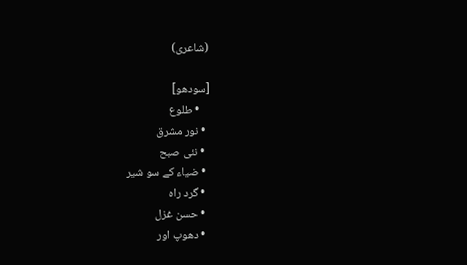(شاعری)

[سودھو]
    • طلوع
  • نور مشرق
  • نئی صبح
  • ضیاء کے سو شیر
  • گرد راہ
  • حسن غزل
  • دھوپ اور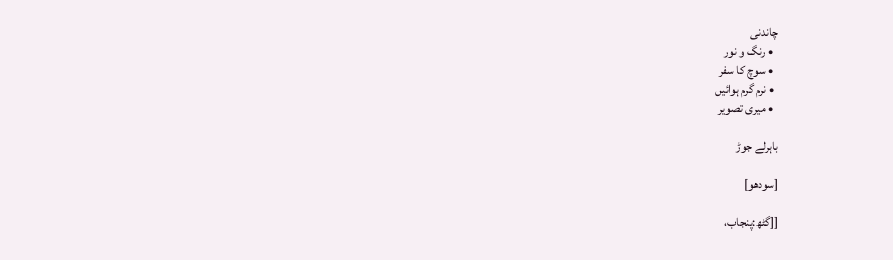چاندنی
  • رنگ و نور
  • سوچ کا سفر
  • نرم گرم ہوائیں
  • میری تصویر

باہرلے جوڑ

[سودھو]

[[گٹھ:پنجاب،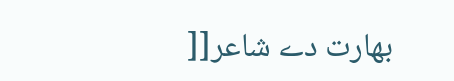بھارت دے شاعر[[